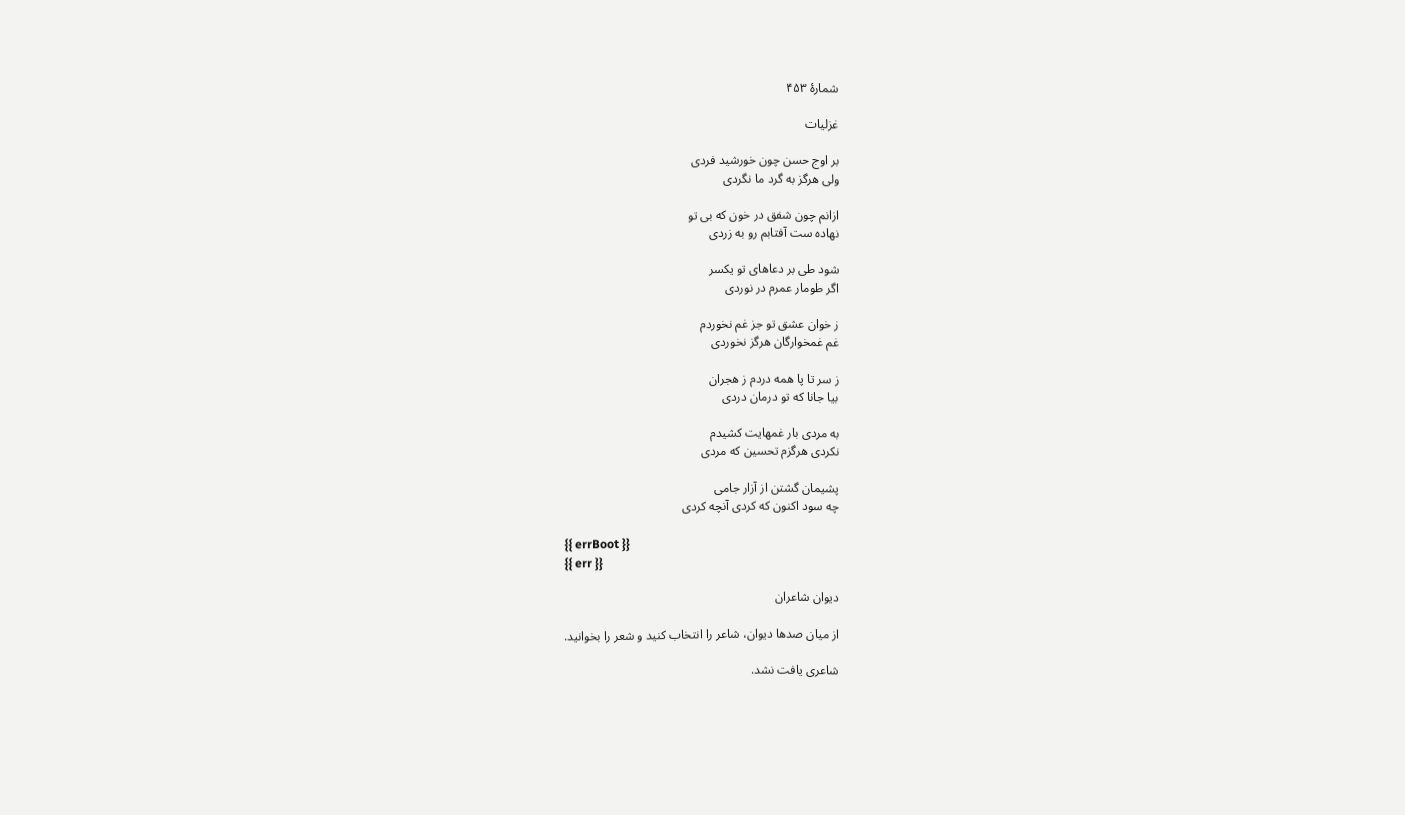شمارهٔ ۴۵۳

غزلیات

بر اوج حسن چون خورشید فردی
ولی هرگز به گرد ما نگردی

ازانم چون شفق در خون که بی تو
نهاده ست آفتابم رو به زردی

شود طی بر دعاهای تو یکسر
اگر طومار عمرم در نوردی

ز خوان عشق تو جز غم نخوردم
غم غمخوارگان هرگز نخوردی

ز سر تا پا همه دردم ز هجران
بیا جانا که تو درمان دردی

به مردی بار غمهایت کشیدم
نکردی هرگزم تحسین که مردی

پشیمان گشتن از آزار جامی
چه سود اکنون که کردی آنچه کردی

{{ errBoot }}
{{ err }}

دیوان شاعران

از میان صدها دیوان، شاعر را انتخاب کنید و شعر را بخوانید.

شاعری یافت نشد.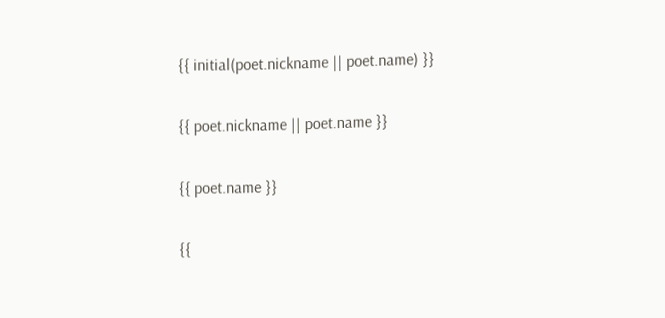{{ initial(poet.nickname || poet.name) }}

{{ poet.nickname || poet.name }}

{{ poet.name }}

{{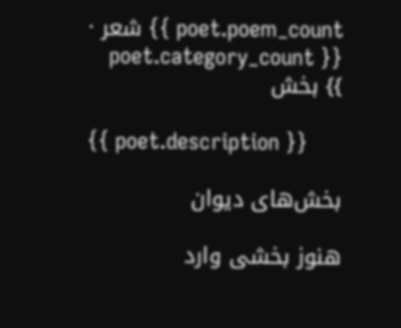poet.poem_count }} شعر · {{ poet.category_count }} بخش

{{ poet.description }}

بخش‌های دیوان

هنوز بخشی وارد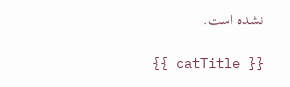نشده است.

{{ catTitle }}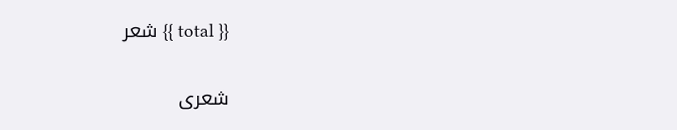{{ total }} شعر

شعری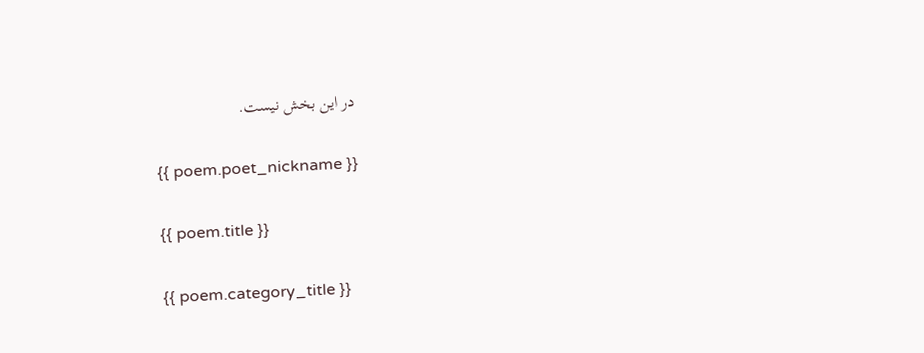در این بخش نیست.

{{ poem.poet_nickname }}

{{ poem.title }}

{{ poem.category_title }}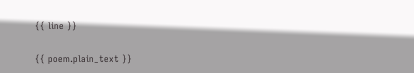{{ line }}

{{ poem.plain_text }}